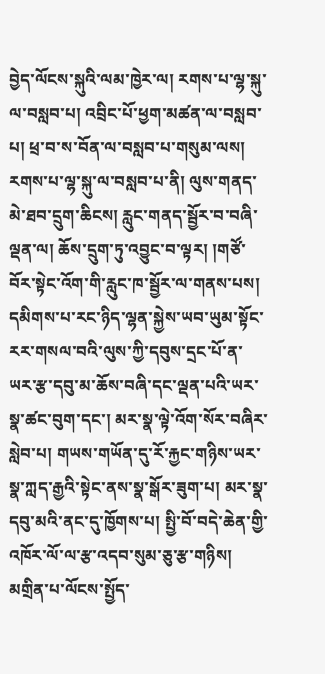བྱེད་ལོངས་སྐུའི་ལམ་ཁྱེར་ལ། རགས་པ་ལྷ་སྐུ་ལ་བསླབ་པ། འབྲིང་པོ་ཕྱག་མཚན་ལ་བསླབ་པ། ཕྲ་བ་ས་བོན་ལ་བསླབ་པ་གསུམ་ལས། རགས་པ་ལྷ་སྐུ་ལ་བསླབ་པ་ནི། ལུས་གནད་མེ་ཐབ་དྲུག་ཆིངས། རླུང་གནད་སྦྱོར་བ་བཞི་ལྡན་ལ། ཆོས་དྲུག་ཏུ་འབྱུང་བ་ལྟར། །གཙོ་བོར་སྟེང་འོག་གི་རླུང་ཁ་སྦྱོར་ལ་གནས་པས། དམིགས་པ་རང་ཉིད་ལྷན་སྐྱེས་ཡབ་ཡུམ་སྟོང་རར་གསལ་བའི་ལུས་ཀྱི་དབུས་དྲང་པོ་ན་ཡར་རྩ་དབུ་མ་ཆོས་བཞི་དང་ལྡན་པའི་ཡར་སྣ་ཚང་བུག་དང་། མར་སྣ་ལྟེ་འོག་སོར་བཞིར་སླེབ་པ། གཡས་གཡོན་དུ་རོ་རྐྱང་གཉིས་ཡར་སྣ་ཀླད་རྒྱའི་སྟེང་ནས་སྣ་སྒོར་ཟུག་པ། མར་སྣ་དབུ་མའི་ནང་དུ་ཁྱོགས་པ། སྤྱི་བོ་བདེ་ཆེན་གྱི་འཁོར་ལོ་ལ་རྩ་འདབ་སུམ་ཅུ་རྩ་གཉིས། མགྲིན་པ་ལོངས་སྤྱོད་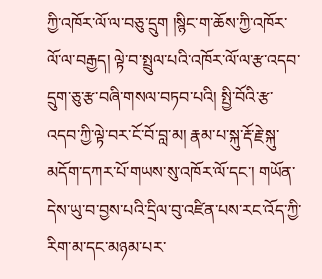ཀྱི་འཁོར་ལོ་ལ་བཅུ་དྲུག །སྙིང་ག་ཆོས་ཀྱི་འཁོར་ལོ་ལ་བརྒྱད། ལྟེ་བ་སྤྲུལ་པའི་འཁོར་ལོ་ལ་རྩ་འདབ་དྲུག་ཅུ་རྩ་བཞི་གསལ་བཏབ་པའི། སྤྱི་བོའི་རྩ་འདབ་ཀྱི་ལྟེ་བར་ངོ་བོ་བླ་མ། རྣམ་པ་སྐུ་རྡོ་རྗེ་སྐུ་མདོག་དཀར་པོ་གཡས་སུ་འཁོར་ལོ་དང་། གཡོན་དེས་ཡུ་བ་བྱས་པའི་དྲིལ་བུ་འཛིན་པས་རང་འོད་ཀྱི་རིག་མ་དང་མཉམ་པར་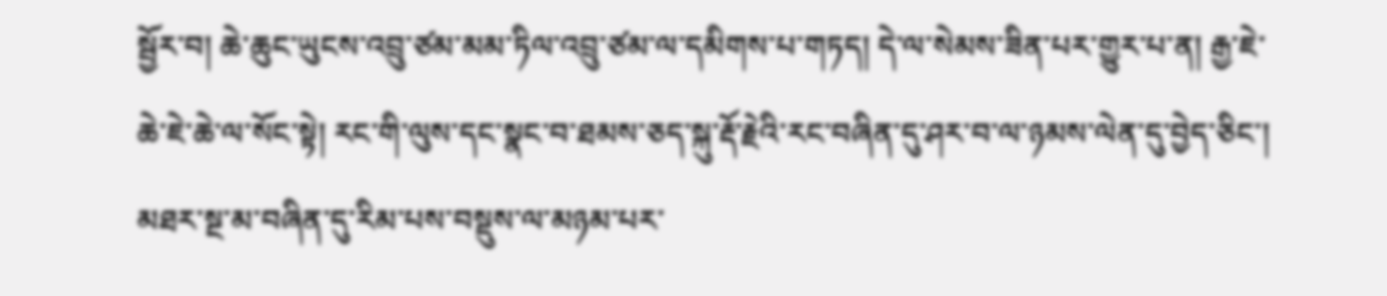སྦྱོར་བ། ཆེ་ཆུང་ཡུངས་འབྲུ་ཙམ་མམ་ཏིལ་འབྲུ་ཙམ་ལ་དམིགས་པ་གཏད། དེ་ལ་སེམས་ཟིན་པར་གྱུར་པ་ན། རྒྱ་ཇེ་ཆེ་ཇེ་ཆེ་ལ་སོང་སྟེ། རང་གི་ལུས་དང་སྣང་བ་ཐམས་ཅད་སྐུ་རྡོ་རྗེའི་རང་བཞིན་དུ་ཤར་བ་ལ་ཉམས་ལེན་དུ་བྱེད་ཅིང་། མཐར་སྔ་མ་བཞིན་དུ་རིམ་པས་བསྡུས་ལ་མཉམ་པར་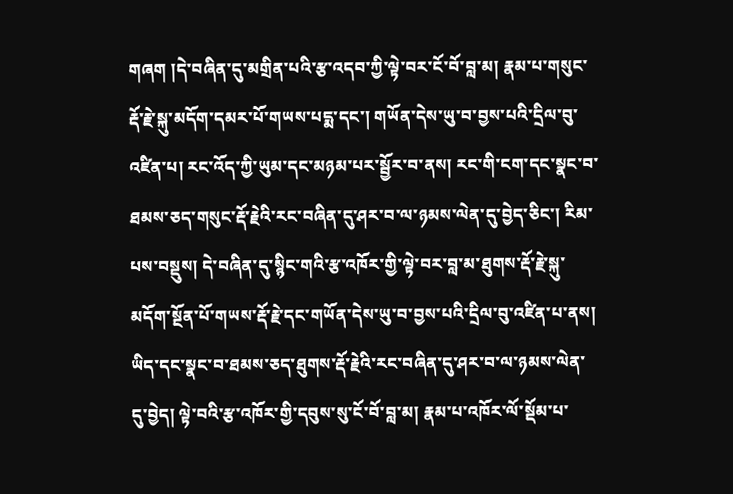གཞག །དེ་བཞིན་དུ་མགྲིན་པའི་རྩ་འདབ་ཀྱི་ལྟེ་བར་ངོ་བོ་བླ་མ། རྣམ་པ་གསུང་རྡོ་རྗེ་སྐུ་མདོག་དམར་པོ་གཡས་པདྨ་དང་། གཡོན་དེས་ཡུ་བ་བྱས་པའི་དྲིལ་བུ་འཛིན་པ། རང་འོད་ཀྱི་ཡུམ་དང་མཉམ་པར་སྦྱོར་བ་ནས། རང་གི་ངག་དང་སྣང་བ་ཐམས་ཅད་གསུང་རྡོ་རྗེའི་རང་བཞིན་དུ་ཤར་བ་ལ་ཉམས་ལེན་དུ་བྱེད་ཅིང་། རིམ་པས་བསྡུས། དེ་བཞིན་དུ་སྙིང་གའི་རྩ་འཁོར་གྱི་ལྟེ་བར་བླ་མ་ཐུགས་རྡོ་རྗེ་སྐུ་མདོག་སྔོན་པོ་གཡས་རྡོ་རྗེ་དང་གཡོན་དེས་ཡུ་བ་བྱས་པའི་དྲིལ་བུ་འཛིན་པ་ནས། ཡིད་དང་སྣང་བ་ཐམས་ཅད་ཐུགས་རྡོ་རྗེའི་རང་བཞིན་དུ་ཤར་བ་ལ་ཉམས་ལེན་དུ་བྱེད། ལྟེ་བའི་རྩ་འཁོར་གྱི་དབུས་སུ་ངོ་བོ་བླ་མ། རྣམ་པ་འཁོར་ལོ་སྡོམ་པ་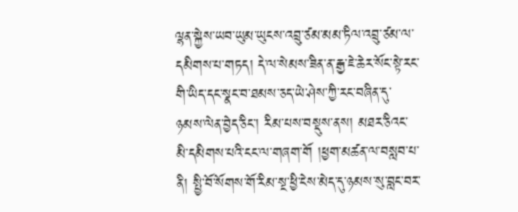ལྷན་སྐྱེས་ཡབ་ཡུམ་ཡུངས་འབྲུ་ཙམ་མམ་ཏིལ་འབྲུ་ཙམ་ལ་དམིགས་པ་གཏད། དེ་ལ་སེམས་ཟིན་ན་རྒྱ་ཇེ་ཆེར་སོང་སྟེ་རང་གི་ཡིད་དང་སྣང་བ་ཐམས་ཅད་ཡེ་ཤེས་ཀྱི་རང་བཞིན་དུ་ཉམས་ལེན་བྱེད་ཅིང་། རིམ་པས་བསྡུས་ནས། མཐར་ཅིའང་མི་དམིགས་པའི་ངང་ལ་གཞག་གོ །ཕྱག་མཚན་ལ་བསླབ་པ་ནི། སྤྱི་བོ་སོགས་གོ་རིམ་སྔ་ཕྱི་ངེས་མེད་དུ་ཉམས་སུ་བླང་བར་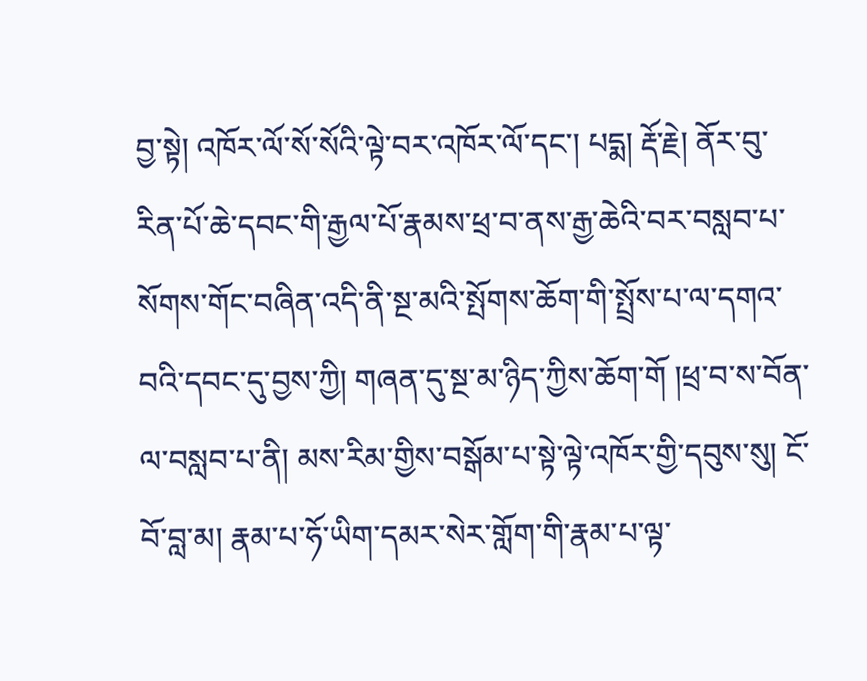བྱ་སྟེ། འཁོར་ལོ་སོ་སོའི་ལྟེ་བར་འཁོར་ལོ་དང་། པདྨ། རྡོ་རྗེ། ནོར་བུ་རིན་པོ་ཆེ་དབང་གི་རྒྱལ་པོ་རྣམས་ཕྲ་བ་ནས་རྒྱ་ཆེའི་བར་བསླབ་པ་སོགས་གོང་བཞིན་འདི་ནི་སྔ་མའི་སྤོགས་ཆོག་གི་སྤྲོས་པ་ལ་དགའ་བའི་དབང་དུ་བྱས་ཀྱི། གཞན་དུ་སྔ་མ་ཉིད་ཀྱིས་ཆོག་གོ །ཕྲ་བ་ས་བོན་ལ་བསླབ་པ་ནི། མས་རིམ་གྱིས་བསྒོམ་པ་སྟེ་ལྟེ་འཁོར་གྱི་དབུས་སུ། ངོ་བོ་བླ་མ། རྣམ་པ་ཧོ་ཡིག་དམར་སེར་གློག་གི་རྣམ་པ་ལྟ་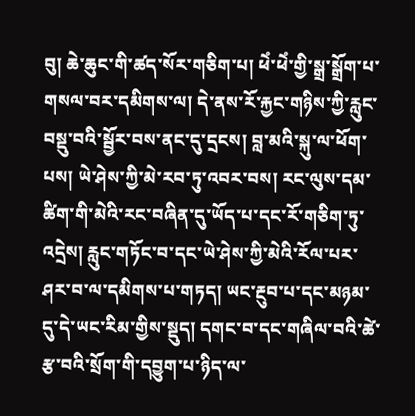བུ། ཆེ་ཆུང་གི་ཚད་སོར་གཅིག་པ། ཕེཾ་ཕེཾ་གྱི་སྒྲ་སྒྲོག་པ་གསལ་བར་དམིགས་ལ། དེ་ནས་རོ་རྐྱང་གཉིས་ཀྱི་རླུང་བསྡུ་བའི་སྦྱོར་བས་ནང་དུ་དྲངས། བླ་མའི་སྐུ་ལ་ཕོག་པས། ཡེ་ཤེས་ཀྱི་མེ་རབ་ཏུ་འབར་བས། རང་ལུས་དམ་ཚིག་གི་མེའི་རང་བཞིན་དུ་ཡོད་པ་དང་རོ་གཅིག་ཏུ་འདྲེས། རླུང་གཏོང་བ་དང་ཡེ་ཤེས་ཀྱི་མེའི་རོལ་པར་ཤར་བ་ལ་དམིགས་པ་གཏད། ཡང་རྔུབ་པ་དང་མཉམ་དུ་དེ་ཡང་རིམ་གྱིས་སྡུད། དགང་བ་དང་གཞིལ་བའི་ཚེ་རྩ་བའི་སྲོག་གི་དབྱུག་པ་ཉིད་ལ་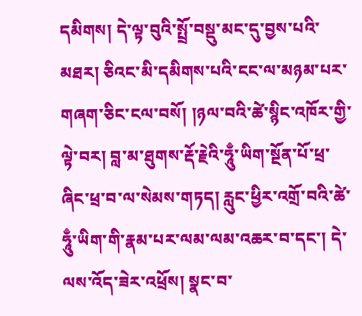དམིགས། དེ་ལྟ་བུའི་སྤྲོ་བསྡུ་མང་དུ་བྱས་པའི་མཐར། ཅིའང་མི་དམིགས་པའི་ངང་ལ་མཉམ་པར་གཞག་ཅིང་ངལ་བསོ། །ཉལ་བའི་ཚེ་སྙིང་འཁོར་གྱི་ལྟེ་བར། བླ་མ་ཐུགས་རྡོ་རྗེའི་ཧཱུྃ་ཡིག་སྔོན་པོ་ཕྲ་ཞིང་ཕྲ་བ་ལ་སེམས་གཏད། རླུང་ཕྱིར་འགྲོ་བའི་ཚེ་ཧཱུྃ་ཡིག་གི་རྣམ་པར་ལམ་ལམ་འཆར་བ་དང་། དེ་ལས་འོད་ཟེར་འཕྲོས། སྣང་བ་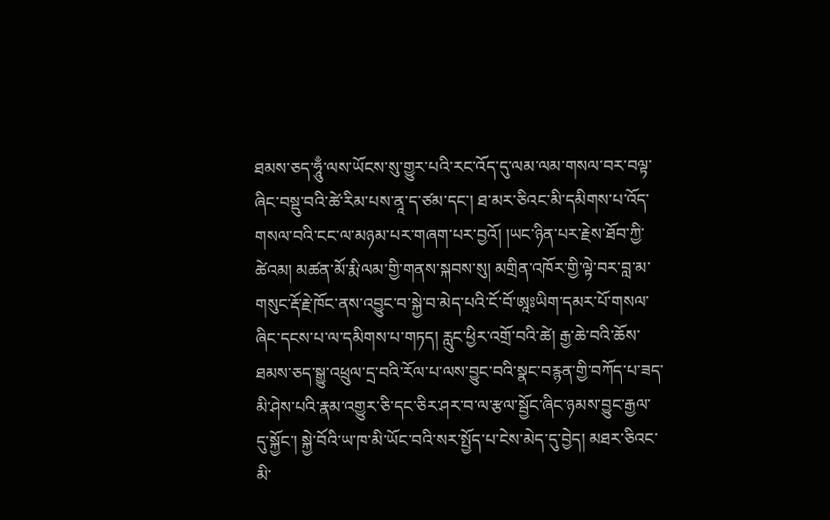ཐམས་ཅད་ཧཱུྃ་ལས་ཡོངས་སུ་གྱུར་པའི་རང་འོད་དུ་ལམ་ལམ་གསལ་བར་བལྟ་ཞིང་བསྡུ་བའི་ཚེ་རིམ་པས་ནཱ་ད་ཙམ་དང་། ཐ་མར་ཅིའང་མི་དམིགས་པ་འོད་གསལ་བའི་ངང་ལ་མཉམ་པར་གཞག་པར་བྱའོ། །ཡང་ཉིན་པར་རྗེས་ཐོབ་ཀྱི་ཚེའམ། མཚན་མོ་རྨི་ལམ་གྱི་གནས་སྐབས་སུ། མགྲིན་འཁོར་གྱི་ལྟེ་བར་བླ་མ་གསུང་རྡོ་རྗེ་ཁོང་ནས་འབྱུང་བ་སྐྱེ་བ་མེད་པའི་ངོ་བོ་ཨཱཿཡིག་དམར་པོ་གསལ་ཞིང་དངས་པ་ལ་དམིགས་པ་གཏད། རླུང་ཕྱིར་འགྲོ་བའི་ཚེ། རྒྱ་ཆེ་བའི་ཆོས་ཐམས་ཅད་སྒྱུ་འཕྲུལ་དྲ་བའི་རོལ་པ་ལས་བྱུང་བའི་སྣང་བརྙན་གྱི་བཀོད་པ་ཟད་མི་ཤེས་པའི་རྣམ་འགྱུར་ཅི་དང་ཅིར་ཤར་བ་ལ་རྩལ་སྦྱོང་ཞིང་ཉམས་བྱུང་རྒྱལ་དུ་སྐྱོང་། སྐྱེ་བོའི་ཡ་ཁ་མི་ཡོང་བའི་སར་སྤྱོད་པ་ངེས་མེད་དུ་བྱེད། མཐར་ཅིའང་མི་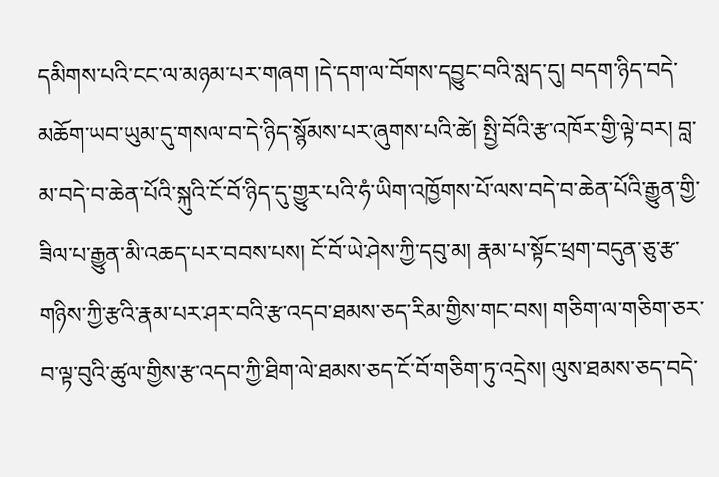དམིགས་པའི་ངང་ལ་མཉམ་པར་གཞག །དེ་དག་ལ་བོགས་དབྱུང་བའི་སླད་དུ། བདག་ཉིད་བདེ་མཆོག་ཡབ་ཡུམ་དུ་གསལ་བ་དེ་ཉིད་སྙོམས་པར་ཞུགས་པའི་ཚེ། སྤྱི་བོའི་རྩ་འཁོར་གྱི་ལྟེ་བར། བླ་མ་བདེ་བ་ཆེན་པོའི་སྐུའི་ངོ་བོ་ཉིད་དུ་གྱུར་པའི་ཧཾ་ཡིག་འཁྱོགས་པོ་ལས་བདེ་བ་ཆེན་པོའི་རྒྱུན་གྱི་ཟིལ་པ་རྒྱུན་མི་འཆད་པར་བབས་པས། ངོ་བོ་ཡེ་ཤེས་ཀྱི་དབུ་མ། རྣམ་པ་སྟོང་ཕྲག་བདུན་ཅུ་རྩ་གཉིས་ཀྱི་རྩའི་རྣམ་པར་ཤར་བའི་རྩ་འདབ་ཐམས་ཅད་རིམ་གྱིས་གང་བས། གཅིག་ལ་གཅིག་ཅར་བ་ལྟ་བུའི་ཚུལ་གྱིས་རྩ་འདབ་ཀྱི་ཐིག་ལེ་ཐམས་ཅད་ངོ་བོ་གཅིག་ཏུ་འདྲེས། ལུས་ཐམས་ཅད་བདེ་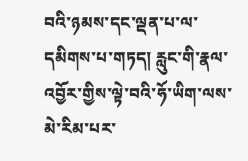བའི་ཉམས་དང་ལྡན་པ་ལ་དམིགས་པ་གཏད། རླུང་གི་རྣལ་འབྱོར་གྱིས་ལྟེ་བའི་ཧོ་ཡིག་ལས་མེ་རིམ་པར་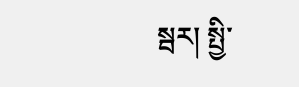སྦར། སྤྱི་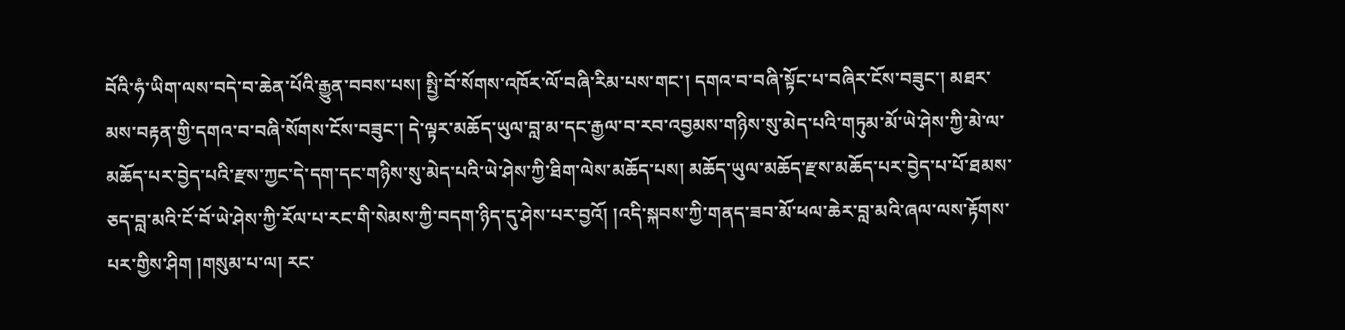བོའི་ཧཾ་ཡིག་ལས་བདེ་བ་ཆེན་པོའི་རྒྱུན་བབས་པས། སྤྱི་བོ་སོགས་འཁོར་ལོ་བཞི་རིམ་པས་གང་། དགའ་བ་བཞི་སྟོང་པ་བཞིར་ངོས་བཟུང་། མཐར་མས་བརྟན་གྱི་དགའ་བ་བཞི་སོགས་ངོས་བཟུང་། དེ་ལྟར་མཆོད་ཡུལ་བླ་མ་དང་རྒྱལ་བ་རབ་འབྱམས་གཉིས་སུ་མེད་པའི་གཏུམ་མོ་ཡེ་ཤེས་ཀྱི་མེ་ལ་མཆོད་པར་བྱེད་པའི་རྫས་ཀྱང་དེ་དག་དང་གཉིས་སུ་མེད་པའི་ཡེ་ཤེས་ཀྱི་ཐིག་ལེས་མཆོད་པས། མཆོད་ཡུལ་མཆོད་རྫས་མཆོད་པར་བྱེད་པ་པོ་ཐམས་ཅད་བླ་མའི་ངོ་བོ་ཡེ་ཤེས་ཀྱི་རོལ་པ་རང་གི་སེམས་ཀྱི་བདག་ཉིད་དུ་ཤེས་པར་བྱའོ། །འདི་སྐབས་ཀྱི་གནད་ཟབ་མོ་ཕལ་ཆེར་བླ་མའི་ཞལ་ལས་རྟོགས་པར་གྱིས་ཤིག །གསུམ་པ་ལ། རང་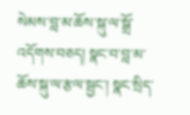སེམས་བླ་མ་ཆོས་སྐུ་ལ་སྒྲོ་འདོགས་བཅད། སྣང་བ་བླ་མ་ཆོས་སྐུ་ལ་རྩལ་སྦྱང་། སྣང་སྲིད་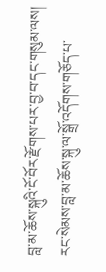བླ་མ་ཆོས་སྐུའི་ངོ་བོར་རྫོགས་པར་བྱ་བ་དང་གསུམ་ལས། རང་སེམས་བླ་མ་ཆོས་སྐུ་ལ་སྒྲོ་འདོགས་གཅོད་པ་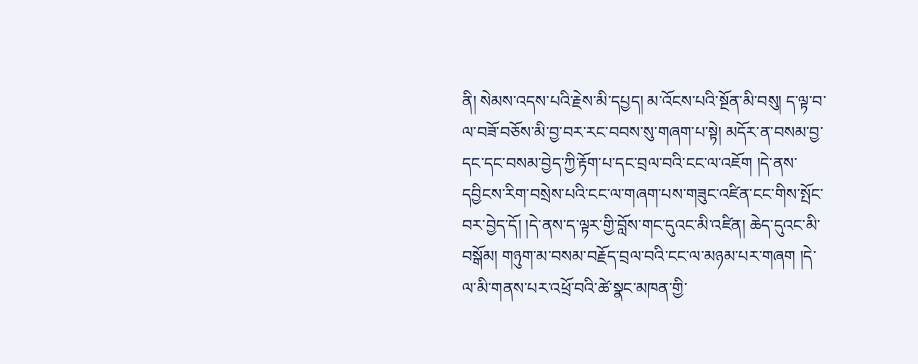ནི། སེམས་འདས་པའི་རྗེས་མི་དཔྱད། མ་འོངས་པའི་སྔོན་མི་བསུ། ད་ལྟ་བ་ལ་བཟོ་བཅོས་མི་བྱ་བར་རང་བབས་སུ་གཞག་པ་སྟེ། མདོར་ན་བསམ་བྱ་དང་དང་བསམ་བྱེད་ཀྱི་རྟོག་པ་དང་བྲལ་བའི་ངང་ལ་འཇོག །དེ་ནས་དབྱིངས་རིག་བསྲེས་པའི་ངང་ལ་གཞག་པས་གཟུང་འཛིན་ངང་གིས་སྤོང་བར་བྱེད་དོ། །དེ་ནས་ད་ལྟར་གྱི་བློས་གང་དུའང་མི་འཛིན། ཆེད་དུའང་མི་བསྒོམ། གཉུག་མ་བསམ་བརྗོད་བྲལ་བའི་ངང་ལ་མཉམ་པར་གཞག །དེ་ལ་མི་གནས་པར་འཕྲོ་བའི་ཚེ་སྣང་མཁན་གྱི་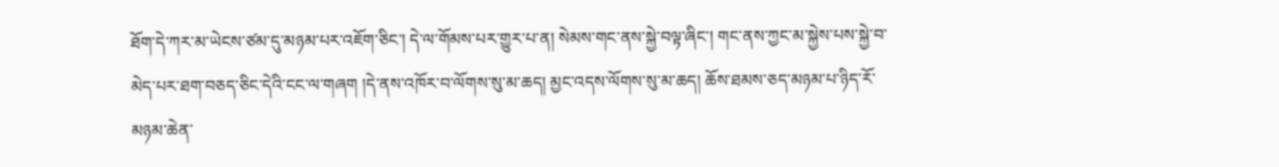ཐོག་དེ་ཀར་མ་ཡེངས་ཙམ་དུ་མཉམ་པར་འཇོག་ཅིང་། དེ་ལ་གོམས་པར་གྱུར་པ་ན། སེམས་གང་ནས་སྐྱེ་བལྟ་ཞིང་། གང་ནས་ཀྱང་མ་སྐྱེས་པས་སྐྱེ་བ་མེད་པར་ཐག་བཅད་ཅིང་དེའི་ངང་ལ་གཞག །དེ་ནས་འཁོར་བ་ལོགས་སུ་མ་ཆད། མྱང་འདས་ལོགས་སུ་མ་ཆད། ཆོས་ཐམས་ཅད་མཉམ་པ་ཉིད་རོ་མཉམ་ཆེན་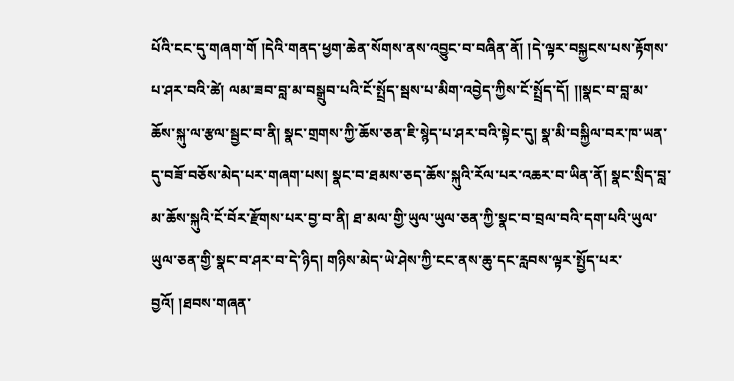པོའི་ངང་དུ་གཞག་གོ །དེའི་གནད་ཕྱག་ཆེན་སོགས་ནས་འབྱུང་བ་བཞིན་ནོ། །དེ་ལྟར་བསྐྱངས་པས་རྟོགས་པ་ཤར་བའི་ཚེ། ལམ་ཟབ་བླ་མ་བསྒྲུབ་པའི་ངོ་སྤྲོད་སྦས་པ་མིག་འབྱེད་ཀྱིས་ངོ་སྤྲོད་དོ། །།སྣང་བ་བླ་མ་ཆོས་སྐུ་ལ་རྩལ་སྦྱང་བ་ནི། སྣང་གྲགས་ཀྱི་ཆོས་ཅན་ཇི་སྙེད་པ་ཤར་བའི་སྟེང་དུ། སྣ་མི་བསྐྱིལ་བར་ཁ་ཡན་དུ་བཟོ་བཅོས་མེད་པར་གཞག་པས། སྣང་བ་ཐམས་ཅད་ཆོས་སྐུའི་རོལ་པར་འཆར་བ་ཡིན་ནོ། སྣང་སྲིད་བླ་མ་ཆོས་སྐུའི་ངོ་བོར་རྫོགས་པར་བྱ་བ་ནི། ཐ་མལ་གྱི་ཡུལ་ཡུལ་ཅན་ཀྱི་སྣང་བ་བྲལ་བའི་དག་པའི་ཡུལ་ཡུལ་ཅན་གྱི་སྣང་བ་ཤར་བ་དེ་ཉིད། གཉིས་མེད་ཡེ་ཤེས་ཀྱི་ངང་ནས་ཆུ་དང་རླབས་ལྟར་སྤྱོད་པར་བྱའོ། །ཐབས་གཞན་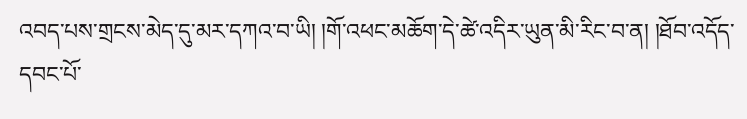འབད་པས་གྲངས་མེད་དུ་མར་དཀའ་བ་ཡི། །གོ་འཕང་མཆོག་དེ་ཚེ་འདིར་ཡུན་མི་རིང་བ་ན། །ཐོབ་འདོད་དབང་པོ་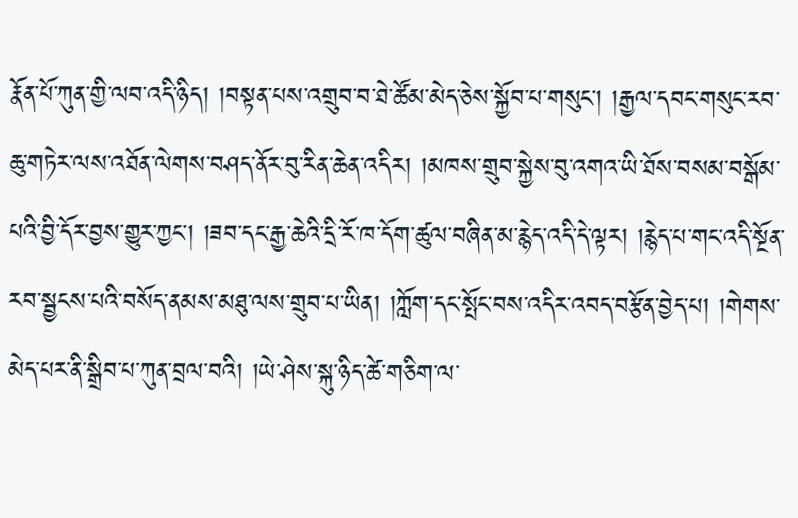རྣོན་པོ་ཀུན་གྱི་ལབ་འདི་ཉིད། །བསྟན་པས་འགྲུབ་བ་ཐེ་ཚོམ་མེད་ཅེས་སྐྱོབ་པ་གསུང་། །རྒྱལ་དབང་གསུང་རབ་ཆུ་གཏེར་ལས་འཐོན་ལེགས་བཤད་ནོར་བུ་རིན་ཆེན་འདིར། །མཁས་གྲུབ་སྐྱེས་བུ་འགའ་ཡི་ཐོས་བསམ་བསྒོམ་པའི་བྱི་དོར་བྱས་གྱུར་ཀྱང་། །ཟབ་དང་རྒྱ་ཆེའི་དྲི་རོ་ཁ་དོག་ཚུལ་བཞིན་མ་རྙེད་འདི་དེ་ལྟར། །རྙེད་པ་གང་འདི་སྔོན་རབ་སྦྱངས་པའི་བསོད་ནམས་མཐུ་ལས་གྲུབ་པ་ཡིན། །ཀློག་དང་སྤོང་བས་འདིར་འབད་བརྩོན་བྱེད་པ། །གེགས་མེད་པར་ནི་སྒྲིབ་པ་ཀུན་བྲལ་བའི། །ཡེ་ཤེས་སྐུ་ཉིད་ཚེ་གཅིག་ལ་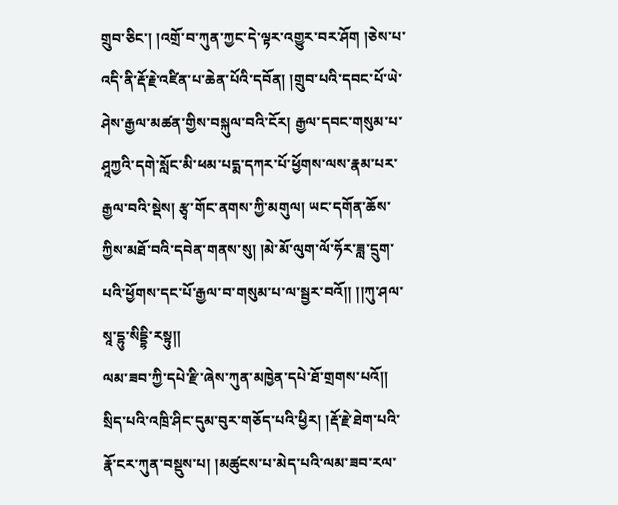གྲུབ་ཅིང་། །འགྲོ་བ་ཀུན་ཀྱང་དེ་ལྟར་འགྱུར་བར་ཤོག །ཅེས་པ་འདི་ནི་རྡོ་རྗེ་འཛིན་པ་ཆེན་པོའི་དབོན། །གྲུབ་པའི་དབང་པོ་ཡེ་ཤེས་རྒྱལ་མཚན་གྱིས་བསྐུལ་བའི་ངོར། རྒྱལ་དབང་གསུམ་པ་ཤཱཀྱའི་དགེ་སློང་མི་ཕམ་པདྨ་དཀར་པོ་ཕྱོགས་ལས་རྣམ་པར་རྒྱལ་བའི་སྡེས། རྩྭ་གོང་ནགས་ཀྱི་མགུལ། ཡང་དགོན་ཆོས་ཀྱིས་མཐོ་བའི་དབེན་གནས་སུ། །མེ་མོ་ལུག་ལོ་ཧོར་ཟླ་དྲུག་པའི་ཕྱོགས་དང་པོ་རྒྱལ་བ་གསུམ་པ་ལ་སྦྱར་བའོ།། །།ཀུ་ཤལ་སཱ་དྷུ་སིདྡྷི་རསྟུ།།
ལམ་ཟབ་ཀྱི་དཔེ་རྫི་ཞེས་ཀུན་མཁྱེན་དཔེ་ཐོ་གྲགས་པའོ།།
སྲིད་པའི་འཁྲི་ཤིང་དུམ་བུར་གཅོད་པའི་ཕྱིར། །རྡོ་རྗེ་ཐེག་པའི་རྣོ་ངར་ཀུན་བསྡུས་པ། །མཚུངས་པ་མེད་པའི་ལམ་ཟབ་རལ་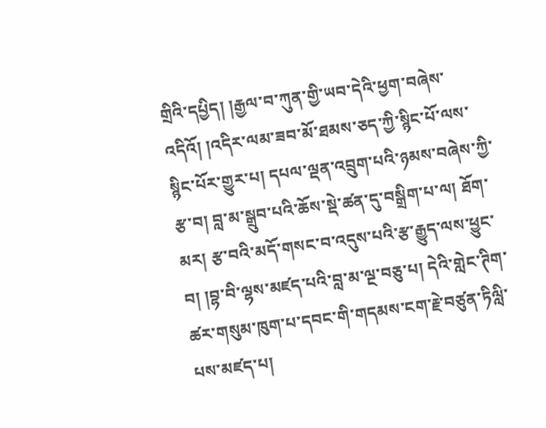གྲིའི་དཔྱིད། །རྒྱལ་བ་ཀུན་གྱི་ཡབ་དེའི་ཕྱག་བཞེས་འདིའོ། །འདིར་ལམ་ཟབ་མོ་ཐམས་ཅད་ཀྱི་སྙིང་པོ་ལས་སྙིང་པོར་གྱུར་པ། དཔལ་ལྡན་འབྲུག་པའི་ཉམས་བཞེས་ཀྱི་རྩ་བ། བླ་མ་སྒྲུབ་པའི་ཆོས་སྡེ་ཚན་དུ་བསྒྲིག་པ་ལ། ཐོག་མར། རྩ་བའི་མདོ་གསང་བ་འདུས་པའི་རྩ་རྒྱུད་ལས་ཕྱུང་བ། །བྷ་བི་ལྷས་མཛད་པའི་བླ་མ་ལྔ་བཅུ་པ། དེའི་གླེང་ཊིག་ཚར་གསུམ་ཁུག་པ་དབང་གི་གདམས་ངག་རྗེ་བཙུན་ཏིལླི་པས་མཛད་པ།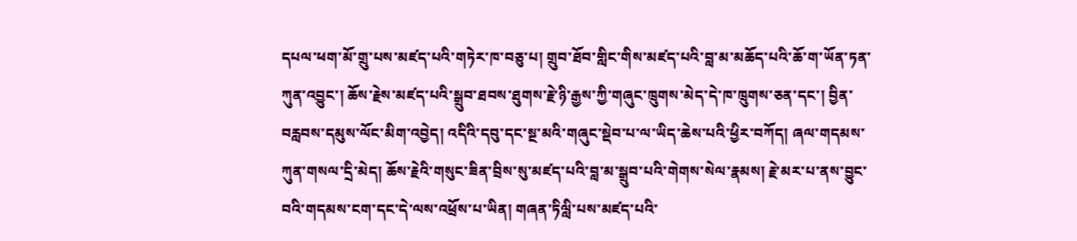དཔལ་ཕག་མོ་གྲུ་པས་མཛད་པའི་གཏེར་ཁ་བཅུ་པ། གྲུབ་ཐོབ་གླིང་གིས་མཛད་པའི་བླ་མ་མཆོད་པའི་ཆོ་ག་ཡོན་ཏན་ཀུན་འབྱུང་། ཆོས་རྗེས་མཛད་པའི་སྒྲུབ་ཐབས་ཐུགས་རྗེ་ཉི་རྒྱས་ཀྱི་གཞུང་ཁྲུགས་མེད་དེ་ཁ་ཁྲུགས་ཅན་དང་། བྱིན་བརླབས་དམུས་ལོང་མིག་འབྱེད། འདིའི་དབུ་དང་སྔ་མའི་གཞུང་སྡེབ་པ་ལ་ཡིད་ཆེས་པའི་ཕྱིར་བཀོད། ཞལ་གདམས་ཀུན་གསལ་དྲི་མེད། ཆོས་རྗེའི་གསུང་ཟིན་བྲིས་སུ་མཛད་པའི་བླ་མ་སྒྲུབ་པའི་གེགས་སེལ་རྣམས། རྗེ་མར་པ་ནས་བྱུང་བའི་གདམས་ངག་དང་དེ་ལས་འཕྲོས་པ་ཡིན། གཞན་ཏིལླི་པས་མཛད་པའི་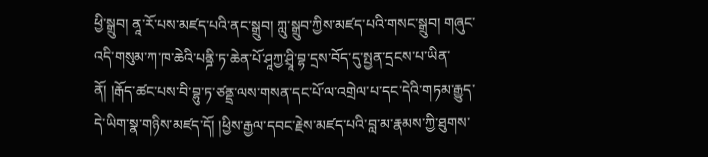ཕྱི་སྒྲུབ། ནཱ་རོ་པས་མཛད་པའི་ནང་སྒྲུབ། ཀླུ་སྒྲུབ་ཀྱིས་མཛད་པའི་གསང་སྒྲུབ། གཞུང་འདི་གསུམ་ཀ་ཁ་ཆེའི་པནྜི་ཏ་ཆེན་པོ་ཤཱཀྱ་ཤྲཱི་བྷ་དྲས་བོད་དུ་སྤྱན་དྲངས་པ་ཡིན་ནོ། །རྒོད་ཚང་པས་བི་བྷུ་ཏ་ཙནྡྲ་ལས་གསན་དང་པོ་ལ་འགྲེལ་པ་དང་དེའི་གཏམ་རྒྱུད་དེ་ཡིག་སྣ་གཉིས་མཛད་དོ། །ཕྱིས་རྒྱལ་དབང་རྗེས་མཛད་པའི་བླ་མ་རྣམས་ཀྱི་ཐུགས་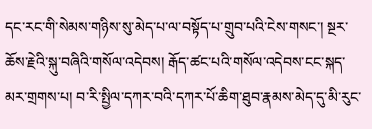དང་རང་གི་སེམས་གཉིས་སུ་མེད་པ་ལ་བསྟོད་པ་གྲུབ་པའི་ངེས་གསང་། སྔར་ཆོས་རྗེའི་སྐུ་བཞིའི་གསོལ་འདེབས། རྒོད་ཚང་པའི་གསོལ་འདེབས་ངང་སྐད་མར་གྲགས་པ། བ་རི་སྤྱིལ་དཀར་བའི་དཀར་པོ་ཆིག་ཐུབ་རྣམས་མེད་དུ་མི་རུང་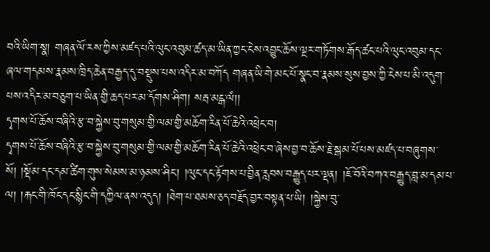བའི་ཡིག་སྣ། གཞན་ལོ་རས་ཀྱིས་མཛད་པའི་ལུང་འབུམ་ཚད་མ་ཡིན་ཀྱང་ངེས་འབྱུང་ཆོས་ལྔར་གཏོགས་རྒོད་ཚང་པའི་ལུང་འབུམ་དང་ཞལ་གདམས་རྣམས་ཁྲིད་ཆེན་བརྒྱད་དུ་བསྡུས་པས་འདིར་མ་བཀོད གཞན་ཡི་གེ་མང་པོ་སྣང་བ་རྣམས་སུས་བྱས་ཀྱི་ངེས་པ་མི་འདུག་པས་འདིར་མ་བཅུག་པ་ཡིན་གྱི་ཆད་པར་མ་དོགས་ཤིག། སརྦ་མངྒ་ལཾ།།
དྭགས་པོ་ཆོས་བཞིའི་རྩ་བ་སྐྱེས་བུ་གསུམ་གྱི་ལམ་གྱི་མཆོག་རིན་པོ་ཆེའི་འཕྲེང་བ།
དྭགས་པོ་ཆོས་བཞིའི་རྩ་བ་སྐྱེས་བུ་གསུམ་གྱི་ལམ་གྱི་མཆོག་རིན་པོ་ཆེའི་འཕྲེང་བ་ཞེས་བྱ་བ་ཆོས་རྗེ་སྒམ་པོ་པས་མཛད་པ་བཞུགས་སོ། །སྡོམ་དང་དམ་ཚིག་གུས་སེམས་མ་ཉམས་ཤིང་། །ལུང་དང་རྟོགས་པ་བྱིན་རླབས་བརྒྱུད་པར་ལྡན། །ཇོ་བོའི་བཀའ་བརྒྱུད་བླ་མ་དམ་པ་ལ། །རྐང་གི་ཁོང་དང་སྙིང་གི་དཀྱིལ་ནས་འདུད། །ཐེག་པ་ཐམས་ཅད་བརྗོད་བྱར་བསྟན་པ་ཡི། །སྐྱེས་བུ་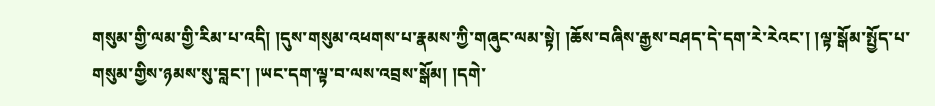གསུམ་གྱི་ལམ་གྱི་རིམ་པ་འདི། །དུས་གསུམ་འཕགས་པ་རྣམས་ཀྱི་གཞུང་ལམ་སྟེ། །ཆོས་བཞིས་རྒྱས་བཤད་དེ་དག་རེ་རེའང་། །ལྟ་སྒོམ་སྤྱོད་པ་གསུམ་གྱིས་ཉམས་སུ་བླང་། །ཡང་དག་ལྟ་བ་ལས་འབྲས་སྒོམ། །དགེ་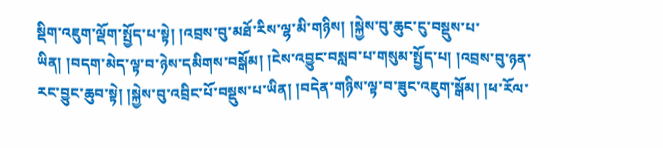སྡིག་འཇུག་ལྡོག་སྤྱོད་པ་སྟེ། །འབྲས་བུ་མཐོ་རིས་ལྷ་མི་གཉིས། །སྐྱེས་བུ་ཆུང་ངུ་བསྡུས་པ་ཡིན། །བདག་མེད་ལྟ་བ་ཉེས་དམིགས་བསྒོམ། །ངེས་འབྱུང་བསླབ་པ་གསུམ་སྤྱོད་པ། །འབྲས་བུ་ཉན་རང་བྱུང་ཆུབ་སྟེ། །སྐྱེས་བུ་འབྲིང་པོ་བསྡུས་པ་ཡིན། །བདེན་གཉིས་ལྟ་བ་ཟུང་འཇུག་སྒོམ། །ཕ་རོལ་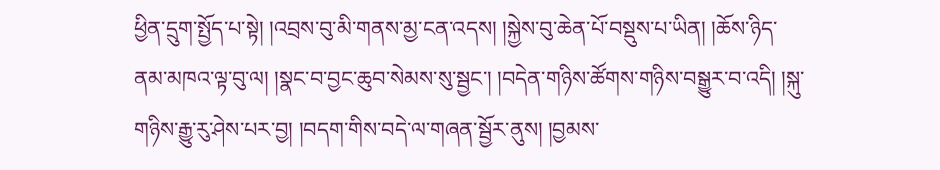ཕྱིན་དྲུག་སྤྱོད་པ་སྟེ། །འབྲས་བུ་མི་གནས་མྱ་ངན་འདས། །སྐྱེས་བུ་ཆེན་པོ་བསྡུས་པ་ཡིན། །ཆོས་ཉིད་ནམ་མཁའ་ལྟ་བུ་ལ། །སྣང་བ་བྱང་ཆུབ་སེམས་སུ་སྦྱང་། །བདེན་གཉིས་ཚོགས་གཉིས་བསྒྱུར་བ་འདི། །སྐུ་གཉིས་རྒྱུ་རུ་ཤེས་པར་བྱ། །བདག་གིས་བདེ་ལ་གཞན་སྦྱོར་ནུས། །བྱམས་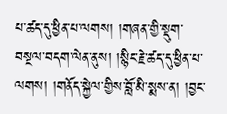པ་ཚད་དུ་ཕྱིན་པ་ལགས། །གཞན་གྱི་སྡུག་བསྔལ་བདག་ལེན་ནུས། །སྙིང་རྗེ་ཚད་དུ་ཕྱིན་པ་ལགས། །གནོད་སྐྱེལ་གྱིས་བློ་མི་སྨས་ན། །བྱང་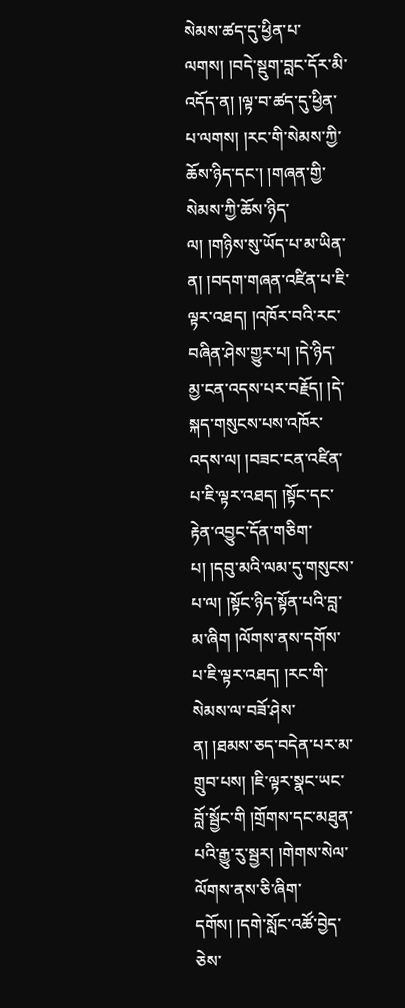སེམས་ཚད་དུ་ཕྱིན་པ་ལགས། །བདེ་སྡུག་བླང་དོར་མི་འདོད་ན། །ལྟ་བ་ཚད་དུ་ཕྱིན་པ་ལགས། །རང་གི་སེམས་ཀྱི་ཆོས་ཉིད་དང་། །གཞན་གྱི་སེམས་ཀྱི་ཆོས་ཉིད་ལ། །གཉིས་སུ་ཡོད་པ་མ་ཡིན་ན། །བདག་གཞན་འཛིན་པ་ཇི་ལྟར་འཐད། །འཁོར་བའི་རང་བཞིན་ཤེས་གྱུར་པ། །དེ་ཉིད་མྱ་ངན་འདས་པར་བརྗོད། །དེ་སྐད་གསུངས་པས་འཁོར་འདས་ལ། །བཟང་ངན་འཛིན་པ་ཇི་ལྟར་འཐད། །སྟོང་དང་རྟེན་འབྱུང་དོན་གཅིག་པ། །དབུ་མའི་ལམ་དུ་གསུངས་པ་ལ། །སྟོང་ཉིད་སྟོན་པའི་བླ་མ་ཞིག །ལོགས་ནས་དགོས་པ་ཇི་ལྟར་འཐད། །རང་གི་སེམས་ལ་བཟོ་ཤེས་ན། །ཐམས་ཅད་བདེན་པར་མ་གྲུབ་པས། །ཇི་ལྟར་སྣང་ཡང་བློ་སྦྱོང་གི །གྲོགས་དང་མཐུན་པའི་རྒྱུ་རུ་སྦྱར། །གེགས་སེལ་ལོགས་ནས་ཅི་ཞིག་དགོས། །དགེ་སློང་འཚོ་བྱེད་ཅེས་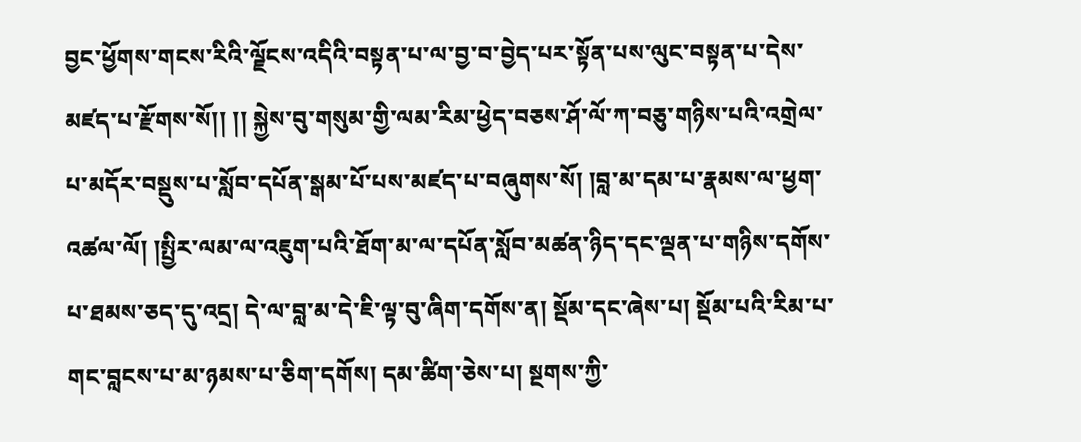བྱང་ཕྱོགས་གངས་རིའི་ལྗོངས་འདིའི་བསྟན་པ་ལ་བྱ་བ་བྱེད་པར་སྟོན་པས་ལུང་བསྟན་པ་དེས་མཛད་པ་རྫོགས་སོ།། །། སྐྱེས་བུ་གསུམ་གྱི་ལམ་རིམ་ཕྱེད་བཅས་ཤོ་ལོ་ཀ་བཅུ་གཉིས་པའི་འགྲེལ་པ་མདོར་བསྡུས་པ་སློབ་དཔོན་སྒམ་པོ་པས་མཛད་པ་བཞུགས་སོ། །བླ་མ་དམ་པ་རྣམས་ལ་ཕྱག་འཚལ་ལོ། །སྤྱིར་ལམ་ལ་འཇུག་པའི་ཐོག་མ་ལ་དཔོན་སློབ་མཚན་ཉིད་དང་ལྡན་པ་གཉིས་དགོས་པ་ཐམས་ཅད་དུ་འདྲ། དེ་ལ་བླ་མ་དེ་ཇི་ལྟ་བུ་ཞིག་དགོས་ན། སྡོམ་དང་ཞེས་པ། སྡོམ་པའི་རིམ་པ་གང་བླངས་པ་མ་ཉམས་པ་ཅིག་དགོས། དམ་ཚིག་ཅེས་པ། སྔགས་ཀྱི་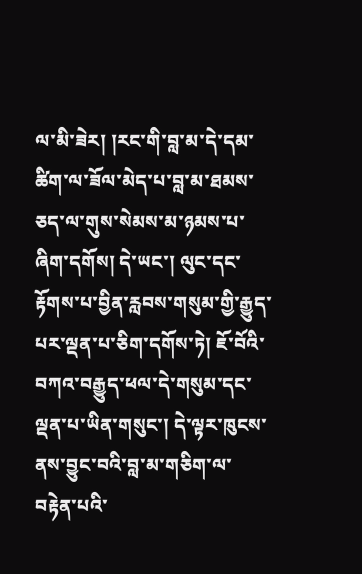ལ་མི་ཟེར། །རང་གི་བླ་མ་དེ་དམ་ཚིག་ལ་ཟོལ་མེད་པ་བླ་མ་ཐམས་ཅད་ལ་གུས་སེམས་མ་ཉམས་པ་ཞིག་དགོས། དེ་ཡང་། ལུང་དང་རྟོགས་པ་བྱིན་རླབས་གསུམ་གྱི་རྒྱུད་པར་ལྡན་པ་ཅིག་དགོས་ཏེ། ཇོ་བོའི་བཀའ་བརྒྱུད་ཕལ་དེ་གསུམ་དང་ལྡན་པ་ཡིན་གསུང་། དེ་ལྟར་ཁུངས་ནས་བྱུང་བའི་བླ་མ་གཅིག་ལ་བརྟེན་པའི་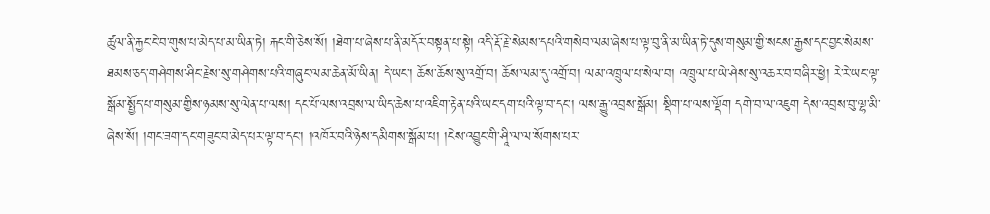ཚུལ་ནི་རྐྱང་ངེ་བ་གུས་པ་མེད་པ་མ་ཡིན་ཏེ། རྐང་གི་ཅེས་སོ། །ཐེག་པ་ཞེས་པ་ནི་མདོར་བསྟན་པ་སྟེ། འདི་རྡོ་རྗེ་སེམས་དཔའི་གསེབ་ལམ་ཞེས་པ་ལྟ་བུ་ནི་མ་ཡིན་ཏེ་དུས་གསུམ་གྱི་སངས་རྒྱས་དང་བྱང་སེམས་ཐམས་ཅད་གཤེགས་ཤིང་རྗེས་སུ་གཤེགས་པའི་གཞུང་ལམ་ཆེན་མོ་ཡིན། དེ་ཡང་། ཆོས་ཆོས་སུ་འགྲོ་བ། ཆོས་ལམ་དུ་འགྲོ་བ། ལམ་འཁྲུལ་པ་སེལ་བ། འཁྲུལ་པ་ཡེ་ཤེས་སུ་འཆར་བ་བཞིར་ཕྱེ། རེ་རེ་ཡང་ལྟ་སྒོམ་སྤྱོད་པ་གསུམ་གྱིས་ཉམས་སུ་ལེན་པ་ལས། དང་པོ་ལས་འབྲས་ལ་ཡིད་ཆེས་པ་འཇིག་རྟེན་པའི་ཡང་དག་པའི་ལྟ་བ་དང་། ལས་རྒྱུ་འབྲས་སྒོམ། སྡིག་པ་ལས་ལྡོག དགེ་བ་ལ་འཇུག དེས་འབྲས་བུ་ལྷ་མི་ཞེས་སོ། །གང་ཟག་དང་གཟུང་བ་མེད་པར་ལྟ་བ་དང་། །འཁོར་བའི་ཉེས་དམིགས་སྒོམ་པ། །ངེས་འབྱུང་གི་ཤཱི་ལ་ལ་སོགས་པར་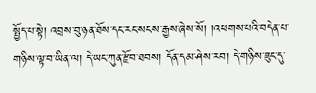སྤྱོད་པ་སྟེ། འབྲས་བུ་ཉན་ཐོས་དང་རང་སངས་རྒྱས་ཞེས་སོ། །འཕགས་པའི་བདེན་པ་གཉིས་ལྟ་བ་ཡིན་ལ། དེ་ཡང་ཀུན་རྫོབ་ཐབས། དོན་དམ་ཤེས་རབ། དེ་གཉིས་ཟུང་དུ་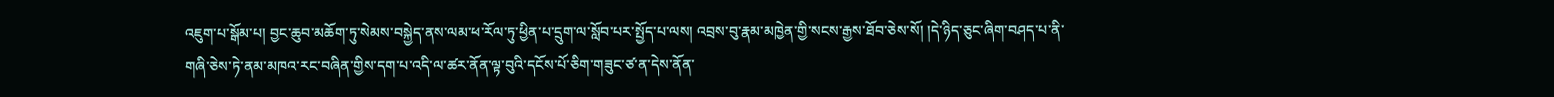འཇུག་པ་སྒོམ་པ། བྱང་ཆུབ་མཆོག་ཏུ་སེམས་བསྐྱེད་ནས་ལམ་ཕ་རོལ་ཏུ་ཕྱིན་པ་དྲུག་ལ་སློབ་པར་སྤྱོད་པ་ལས། འབྲས་བུ་རྣམ་མཁྱེན་གྱི་སངས་རྒྱས་ཐོབ་ཅེས་སོ། །དེ་ཉིད་ཅུང་ཞིག་བཤད་པ་ནི་གཞི་ཅེས་ཏེ་ནམ་མཁའ་རང་བཞིན་གྱིས་དག་པ་འདི་ལ་ཚར་ནོན་ལྟ་བུའི་དངོས་པོ་ཅིག་གཟུང་ཙ་ན་དེས་ནོན་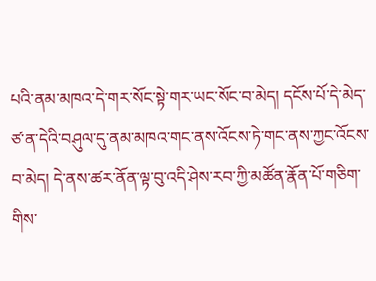པའི་ནམ་མཁའ་དེ་གར་སོང་སྟེ་གར་ཡང་སོང་བ་མེད། དངོས་པོ་དེ་མེད་ཙ་ན་དེའི་བཤུལ་དུ་ནམ་མཁའ་གང་ནས་འོངས་ཏེ་གང་ནས་ཀྱང་འོངས་བ་མེད། དེ་ནས་ཚར་ནོན་ལྟ་བུ་འདི་ཤེས་རབ་ཀྱི་མཚོན་རྣོན་པོ་གཅིག་གིས་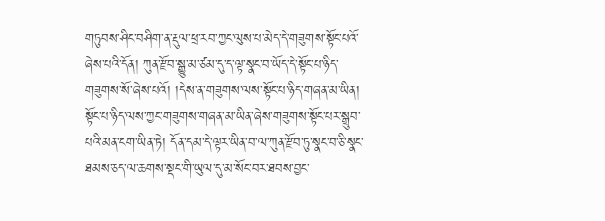གཏུབས་ཤིང་བཤིག་ན་རྡུལ་ཕྲ་རབ་ཀྱང་ལུས་པ་མེད་དེ་གཟུགས་སྟོང་པའོ་ཞེས་པའི་དོན། ཀུན་རྫོབ་སྒྱུ་མ་ཙམ་དུ་ད་ལྟ་སྣང་བ་ཡོད་དེ་སྟོང་པ་ཉིད་གཟུགས་སོ་ཞེས་པའོ། །དེས་ན་གཟུགས་ལས་སྟོང་པ་ཉིད་གཞན་མ་ཡིན། སྟོང་པ་ཉིད་ལས་ཀྱང་གཟུགས་གཞན་མ་ཡིན་ཞེས་གཟུགས་སྟོང་པར་སྒྲུབ་པའི་མན་ངག་ཡིན་ཏེ། དོན་དམ་དེ་ལྟར་ཡིན་བ་ལ་ཀུན་རྫོབ་ཏུ་སྣང་བ་ཅི་སྣང་ཐམས་ཅད་ལ་ཆགས་སྡང་གི་ཡུལ་དུ་མ་སོང་བར་ཐབས་བྱང་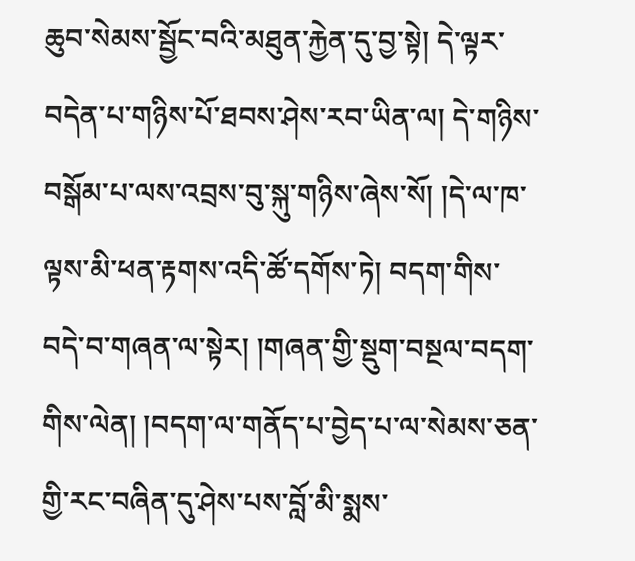ཆུབ་སེམས་སྦྱོང་བའི་མཐུན་རྐྱེན་དུ་བྱ་སྟེ། དེ་ལྟར་བདེན་པ་གཉིས་པོ་ཐབས་ཤེས་རབ་ཡིན་ལ། དེ་གཉིས་བསྒོམ་པ་ལས་འབྲས་བུ་སྐུ་གཉིས་ཞེས་སོ། །དེ་ལ་ཁ་ལྟས་མི་ཕན་རྟགས་འདི་ཚོ་དགོས་ཏེ། བདག་གིས་བདེ་བ་གཞན་ལ་སྟེར། །གཞན་གྱི་སྡུག་བསྔལ་བདག་གིས་ལེན། །བདག་ལ་གནོད་པ་བྱེད་པ་ལ་སེམས་ཅན་གྱི་རང་བཞིན་དུ་ཤེས་པས་བློ་མི་སྨས་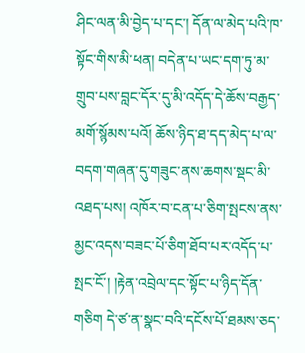ཤིང་ལན་མི་བྱེད་པ་དང་། དོན་ལ་མེད་པའི་ཁ་སྟོང་གིས་མི་ཕན། བདེན་པ་ཡང་དག་ཏུ་མ་གྲུབ་པས་བླང་དོར་དུ་མི་འདོད་དེ་ཆོས་བརྒྱད་མགོ་སྙོམས་པའོ། ཆོས་ཉིད་ཐ་དད་མེད་པ་ལ་བདག་གཞན་དུ་གཟུང་ནས་ཆགས་སྡང་མི་འཐད་པས། འཁོར་བ་ངན་པ་ཅིག་སྤངས་ནས་མྱང་འདས་བཟང་པོ་ཅིག་ཐོབ་པར་འདོད་པ་སྤང་ངོ་། །རྟེན་འབྲེལ་དང་སྟོང་པ་ཉིད་དོན་གཅིག དེ་ཙ་ན་སྣང་བའི་དངོས་པོ་ཐམས་ཅད་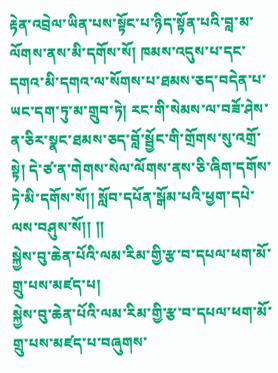རྟེན་འབྲེལ་ཡིན་པས་སྟོང་པ་ཉིད་སྟོན་པའི་བླ་མ་ལོགས་ནས་མི་དགོས་སོ། ཁམས་འདུས་པ་དང་དགའ་མི་དགའ་ལ་སོགས་པ་ཐམས་ཅད་བདེན་པ་ཡང་དག་ཏུ་མ་གྲུབ་ཏེ། རང་གི་སེམས་ལ་བཟོ་ཤེས་ན་ཅིར་སྣང་ཐམས་ཅད་བློ་སྦྱོང་གི་གྲོགས་སུ་འགྲོ་སྟེ། དེ་ཙ་ན་གེགས་སེལ་ལོགས་ནས་ཅི་ཞིག་དགོས་ཏེ་མི་དགོས་སོ།། སློབ་དཔོན་སྒོམ་པའི་ཕྱག་དཔེ་ལས་བཤུས་སོ།། །།
སྐྱེས་བུ་ཆེན་པོའི་ལམ་རིམ་གྱི་རྩ་བ་དཔལ་ཕག་མོ་གྲུ་པས་མཛད་པ།
སྐྱེས་བུ་ཆེན་པོའི་ལམ་རིམ་གྱི་རྩ་བ་དཔལ་ཕག་མོ་གྲུ་པས་མཛད་པ་བཞུགས་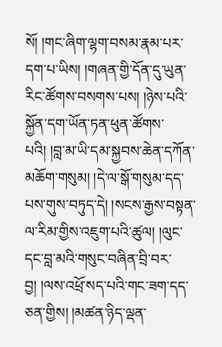སོ། །གང་ཞིག་ལྷག་བསམ་རྣམ་པར་དག་པ་ཡིས། །གཞན་གྱི་དོན་དུ་ཡུན་རིང་ཚོགས་བསགས་པས། །ཉེས་པའི་སྐྱོན་དག་ཡོན་ཏན་ཕུན་ཚོགས་པའི། །བླ་མ་ཡི་དམ་སྐྱབས་ཆེན་དཀོན་མཆོག་གསུམ། །དེ་ལ་སྒོ་གསུམ་དད་པས་གུས་བཏུད་དེ། །སངས་རྒྱས་བསྟན་ལ་རིམ་གྱིས་འཇུག་པའི་ཚུལ། །ལུང་དང་བླ་མའི་གསུང་བཞིན་བྲི་བར་བྱ། །ལས་འཕྲོ་སད་པའི་གང་ཟག་དད་ཅན་གྱིས། །མཚན་ཉིད་ལྡན་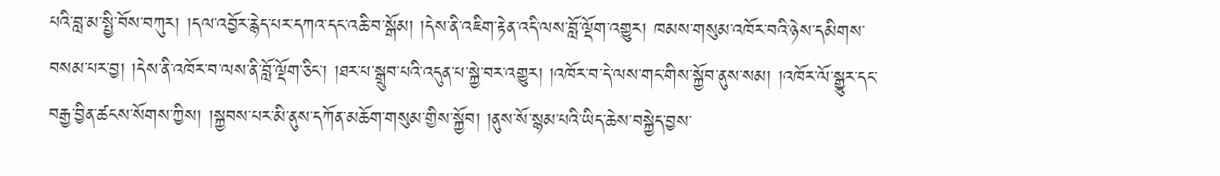པའི་བླ་མ་སྤྱི་བོས་བཀུར། །དལ་འབྱོར་རྙེད་པར་དཀའ་དང་འཆི་བ་སྒོམ། །དེས་ནི་འཇིག་རྟེན་འདི་ལས་བློ་ལྡོག་འགྱུར། ཁམས་གསུམ་འཁོར་བའི་ཉེས་དམིགས་བསམ་པར་བྱ། །དེས་ནི་འཁོར་བ་ལས་ནི་བློ་ལྡོག་ཅིང་། །ཐར་པ་སྒྲུབ་པའི་འདུན་པ་སྐྱེ་བར་འགྱུར། །འཁོར་བ་དེ་ལས་གང་གིས་སྐྱོབ་ནུས་སམ། །འཁོར་ལོ་སྒྱུར་དང་བརྒྱ་བྱིན་ཚངས་སོགས་ཀྱིས། །སྐྱབས་པར་མི་ནུས་དཀོན་མཆོག་གསུམ་གྱིས་སྐྱོབ། །ནུས་སོ་སྙམ་པའི་ཡིད་ཆེས་བསྐྱེད་བྱས་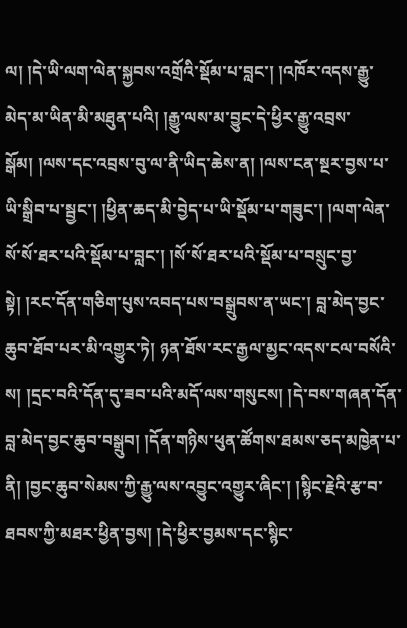ལ། །དེ་ཡི་ལག་ལེན་སྐྱབས་འགྲོའི་སྡོམ་པ་བླང་། །འཁོར་འདས་རྒྱུ་མེད་མ་ཡིན་མི་མཐུན་པའི། །རྒྱུ་ལས་མ་བྱུང་དེ་ཕྱིར་རྒྱུ་འབྲས་སྒོམ། །ལས་དང་འབྲས་བུ་ལ་ནི་ཡིད་ཆེས་ན། །ལས་ངན་སྔར་བྱས་པ་ཡི་སྒྲིབ་པ་སྦྱང་། །ཕྱིན་ཆད་མི་བྱེད་པ་ཡི་སྡོམ་པ་གཟུང་། །ལག་ལེན་སོ་སོ་ཐར་པའི་སྡོམ་པ་བླང་། །སོ་སོ་ཐར་པའི་སྡོམ་པ་བསྲུང་བྱ་སྟེ། །རང་དོན་གཅིག་པུས་འབད་པས་བསྒྲུབས་ན་ཡང་། བླ་མེད་བྱང་ཆུབ་ཐོབ་པར་མི་འགྱུར་ཏེ། ཉན་ཐོས་རང་རྒྱལ་མྱང་འདས་ངལ་བསོའི་ས། །དྲང་བའི་དོན་དུ་ཟབ་པའི་མདོ་ལས་གསུངས། །དེ་བས་གཞན་དོན་བླ་མེད་བྱང་ཆུབ་བསྒྲུབ། །དོན་གཉིས་ཕུན་ཚོགས་ཐམས་ཅད་མཁྱེན་པ་ནི། །བྱང་ཆུབ་སེམས་ཀྱི་རྒྱུ་ལས་འབྱུང་འགྱུར་ཞིང་། །སྙིང་རྗེའི་རྩ་བ་ཐབས་ཀྱི་མཐར་ཕྱིན་བྱས། །དེ་ཕྱིར་བྱམས་དང་སྙིང་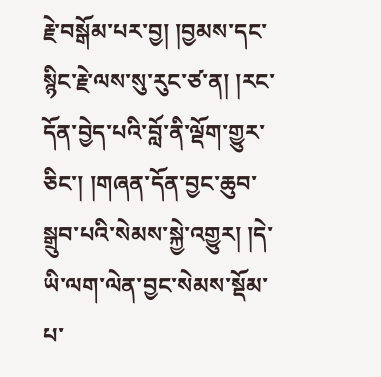རྗེ་བསྒོམ་པར་བྱ། །བྱམས་དང་སྙིང་རྗེ་ལས་སུ་རུང་ཙ་ན། །རང་དོན་བྱེད་པའི་བློ་ནི་ལྡོག་གྱུར་ཅིང་། །གཞན་དོན་བྱང་ཆུབ་སྒྲུབ་པའི་སེམས་སྐྱེ་འགྱུར། །དེ་ཡི་ལག་ལེན་བྱང་སེམས་སྡོམ་པ་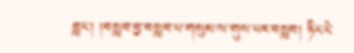བླང་། །བསླབ་བྱ་བསླབ་པ་གསུམ་ལ་གུས་པར་བསླབ། ཏིང་ངེ་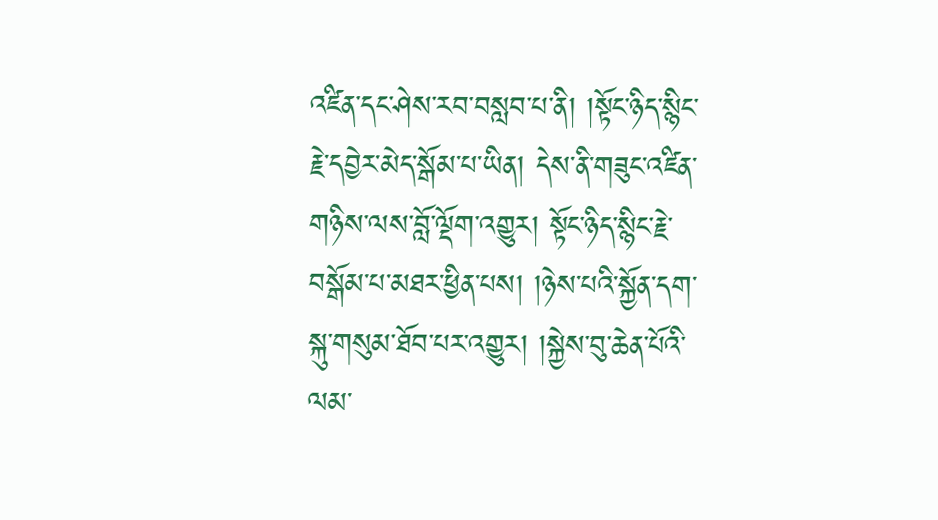འཛིན་དང་ཤེས་རབ་བསླབ་པ་ནི། །སྟོང་ཉིད་སྙིང་རྗེ་དབྱེར་མེད་སྒོམ་པ་ཡིན། དེས་ནི་གཟུང་འཛིན་གཉིས་ལས་བློ་ལྡོག་འགྱུར། སྟོང་ཉིད་སྙིང་རྗེ་བསྒོམ་པ་མཐར་ཕྱིན་པས། །ཉེས་པའི་སྐྱོན་དག་སྐུ་གསུམ་ཐོབ་པར་འགྱུར། །སྐྱེས་བུ་ཆེན་པོའི་ལམ་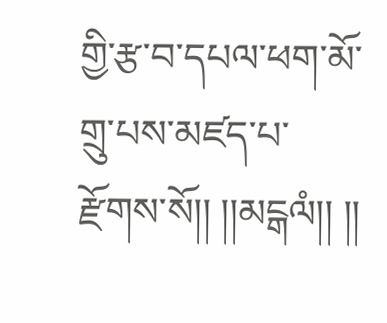གྱི་རྩ་བ་དཔལ་ཕག་མོ་གྲུ་པས་མཛད་པ་རྫོགས་སོ།། །།མངྒལཾ།། །།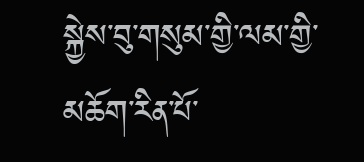སྐྱེས་བུ་གསུམ་གྱི་ལམ་གྱི་མཆོག་རིན་པོ་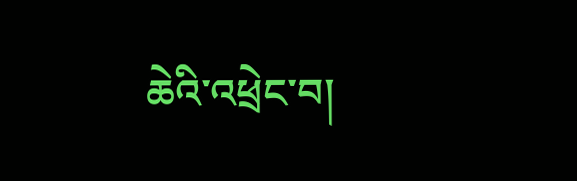ཆེའི་འཕྲེང་བ།